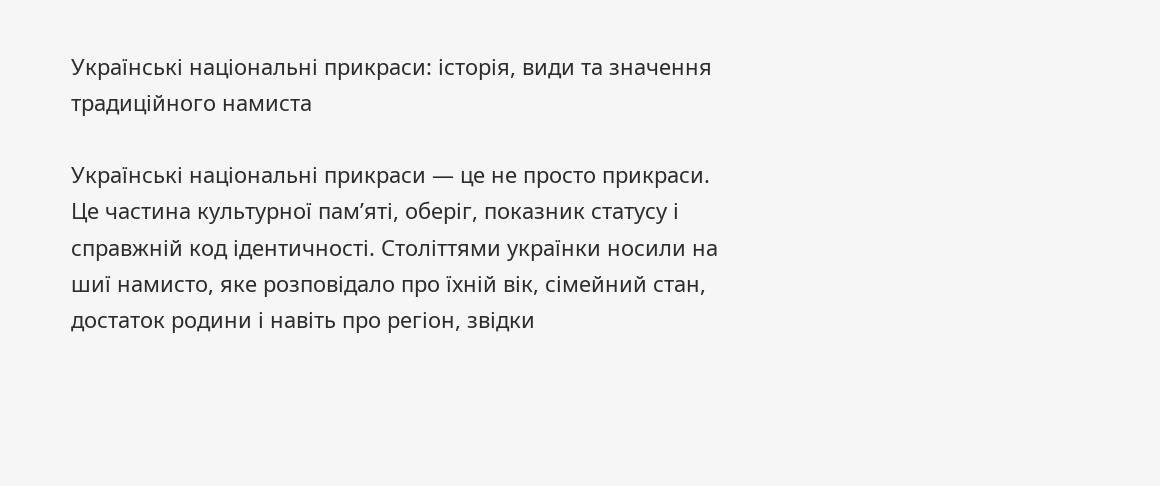Українські національні прикраси: історія, види та значення традиційного намиста

Українські національні прикраси — це не просто прикраси. Це частина культурної пам’яті, оберіг, показник статусу і справжній код ідентичності. Століттями українки носили на шиї намисто, яке розповідало про їхній вік, сімейний стан, достаток родини і навіть про регіон, звідки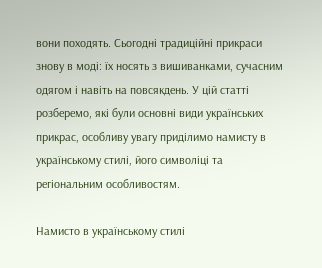вони походять. Сьогодні традиційні прикраси знову в моді: їх носять з вишиванками, сучасним одягом і навіть на повсякдень. У цій статті розберемо, які були основні види українських прикрас, особливу увагу приділимо намисту в українському стилі, його символіці та регіональним особливостям.

Намисто в українському стилі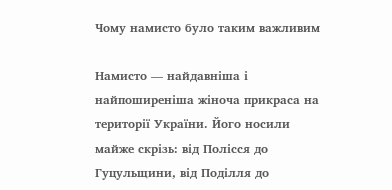Чому намисто було таким важливим

Намисто — найдавніша і найпоширеніша жіноча прикраса на території України. Його носили майже скрізь: від Полісся до Гуцульщини, від Поділля до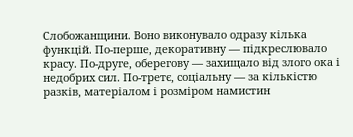Слобожанщини. Воно виконувало одразу кілька функцій. По-перше, декоративну — підкреслювало красу. По-друге, оберегову — захищало від злого ока і недобрих сил. По-третє, соціальну — за кількістю разків, матеріалом і розміром намистин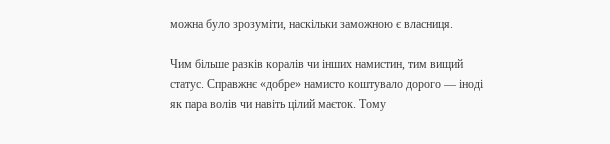можна було зрозуміти, наскільки заможною є власниця.

Чим більше разків коралів чи інших намистин, тим вищий статус. Справжнє «добре» намисто коштувало дорого — іноді як пара волів чи навіть цілий маєток. Тому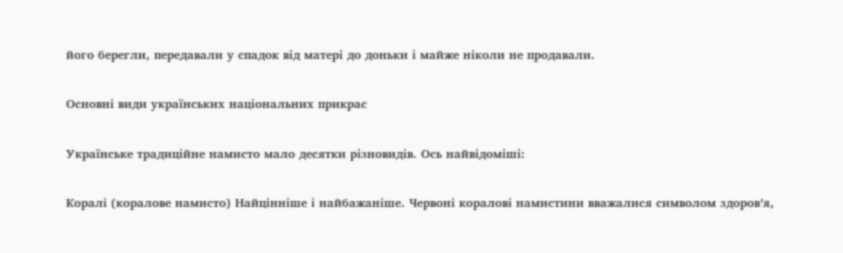його берегли, передавали у спадок від матері до доньки і майже ніколи не продавали.

Основні види українських національних прикрас

Українське традиційне намисто мало десятки різновидів. Ось найвідоміші:

Коралі (коралове намисто) Найцінніше і найбажаніше. Червоні коралові намистини вважалися символом здоров’я,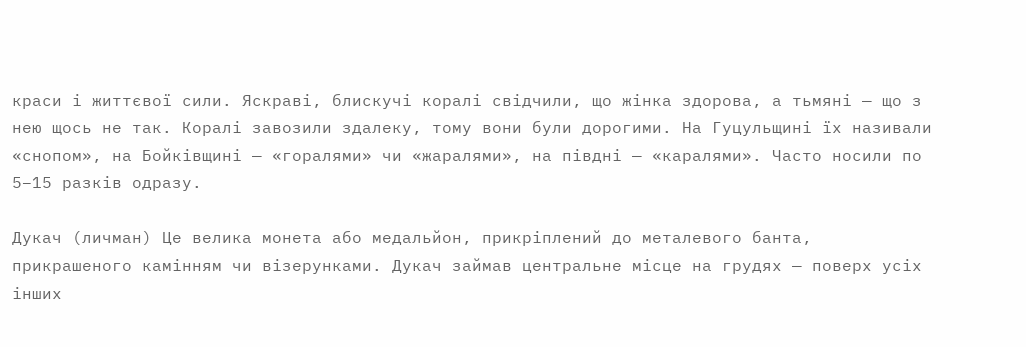краси і життєвої сили. Яскраві, блискучі коралі свідчили, що жінка здорова, а тьмяні — що з нею щось не так. Коралі завозили здалеку, тому вони були дорогими. На Гуцульщині їх називали «снопом», на Бойківщині — «горалями» чи «жаралями», на півдні — «каралями». Часто носили по 5–15 разків одразу.

Дукач (личман) Це велика монета або медальйон, прикріплений до металевого банта, прикрашеного камінням чи візерунками. Дукач займав центральне місце на грудях — поверх усіх інших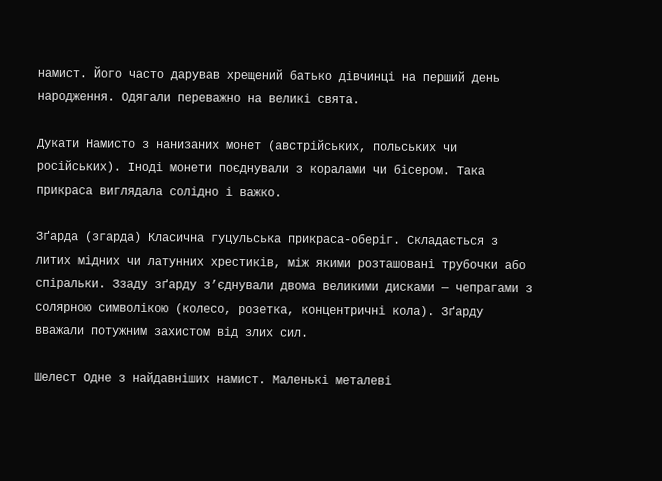намист. Його часто дарував хрещений батько дівчинці на перший день народження. Одягали переважно на великі свята.

Дукати Намисто з нанизаних монет (австрійських, польських чи російських). Іноді монети поєднували з коралами чи бісером. Така прикраса виглядала солідно і важко.

Зґарда (згарда) Класична гуцульська прикраса-оберіг. Складається з литих мідних чи латунних хрестиків, між якими розташовані трубочки або спіральки. Ззаду зґарду з’єднували двома великими дисками — чепрагами з солярною символікою (колесо, розетка, концентричні кола). Зґарду вважали потужним захистом від злих сил.

Шелест Одне з найдавніших намист. Маленькі металеві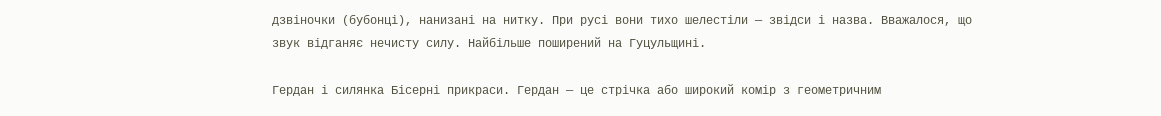дзвіночки (бубонці), нанизані на нитку. При русі вони тихо шелестіли — звідси і назва. Вважалося, що звук відганяє нечисту силу. Найбільше поширений на Гуцульщині.

Гердан і силянка Бісерні прикраси. Гердан — це стрічка або широкий комір з геометричним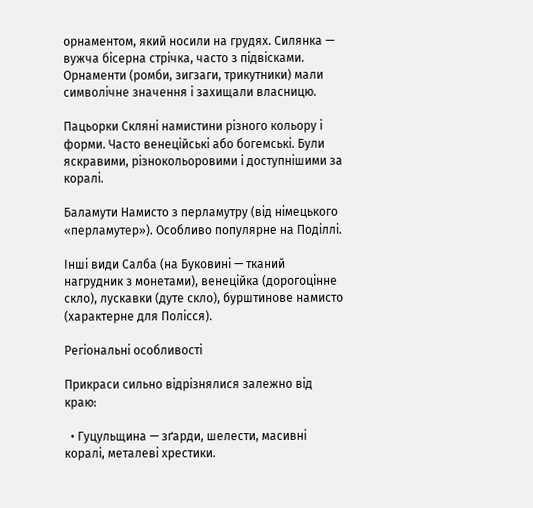орнаментом, який носили на грудях. Силянка — вужча бісерна стрічка, часто з підвісками. Орнаменти (ромби, зигзаги, трикутники) мали символічне значення і захищали власницю.

Пацьорки Скляні намистини різного кольору і форми. Часто венеційські або богемські. Були яскравими, різнокольоровими і доступнішими за коралі.

Баламути Намисто з перламутру (від німецького «перламутер»). Особливо популярне на Поділлі.

Інші види Салба (на Буковині — тканий нагрудник з монетами), венеційка (дорогоцінне скло), лускавки (дуте скло), бурштинове намисто (характерне для Полісся).

Регіональні особливості

Прикраси сильно відрізнялися залежно від краю:

  • Гуцульщина — зґарди, шелести, масивні коралі, металеві хрестики.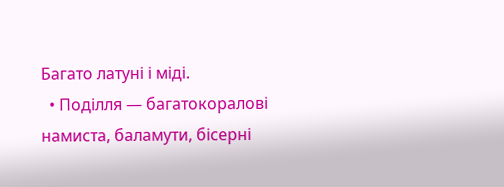Багато латуні і міді.
  • Поділля — багатокоралові намиста, баламути, бісерні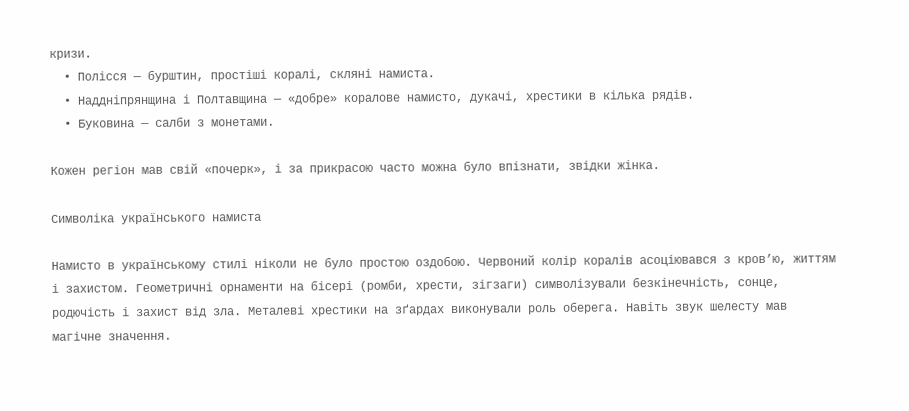кризи.
  • Полісся — бурштин, простіші коралі, скляні намиста.
  • Наддніпрянщина і Полтавщина — «добре» коралове намисто, дукачі, хрестики в кілька рядів.
  • Буковина — салби з монетами.

Кожен регіон мав свій «почерк», і за прикрасою часто можна було впізнати, звідки жінка.

Символіка українського намиста

Намисто в українському стилі ніколи не було простою оздобою. Червоний колір коралів асоціювався з кров’ю, життям і захистом. Геометричні орнаменти на бісері (ромби, хрести, зігзаги) символізували безкінечність, сонце, родючість і захист від зла. Металеві хрестики на зґардах виконували роль оберега. Навіть звук шелесту мав магічне значення.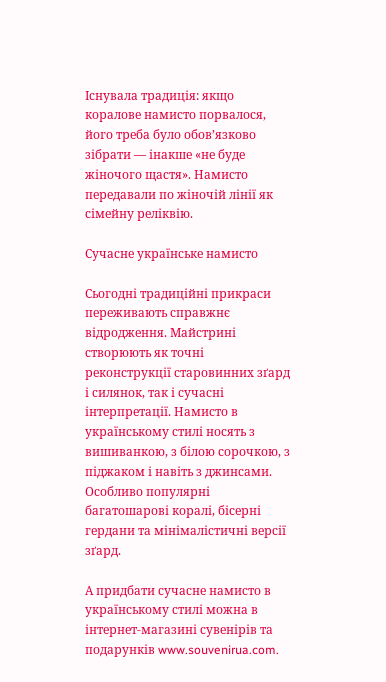Існувала традиція: якщо коралове намисто порвалося, його треба було обов’язково зібрати — інакше «не буде жіночого щастя». Намисто передавали по жіночій лінії як сімейну реліквію.

Сучасне українське намисто

Сьогодні традиційні прикраси переживають справжнє відродження. Майстрині створюють як точні реконструкції старовинних зґард і силянок, так і сучасні інтерпретації. Намисто в українському стилі носять з вишиванкою, з білою сорочкою, з піджаком і навіть з джинсами. Особливо популярні багатошарові коралі, бісерні гердани та мінімалістичні версії зґард.

А придбати сучасне намисто в українському стилі можна в інтернет-магазині сувенірів та подарунків www.souvenirua.com.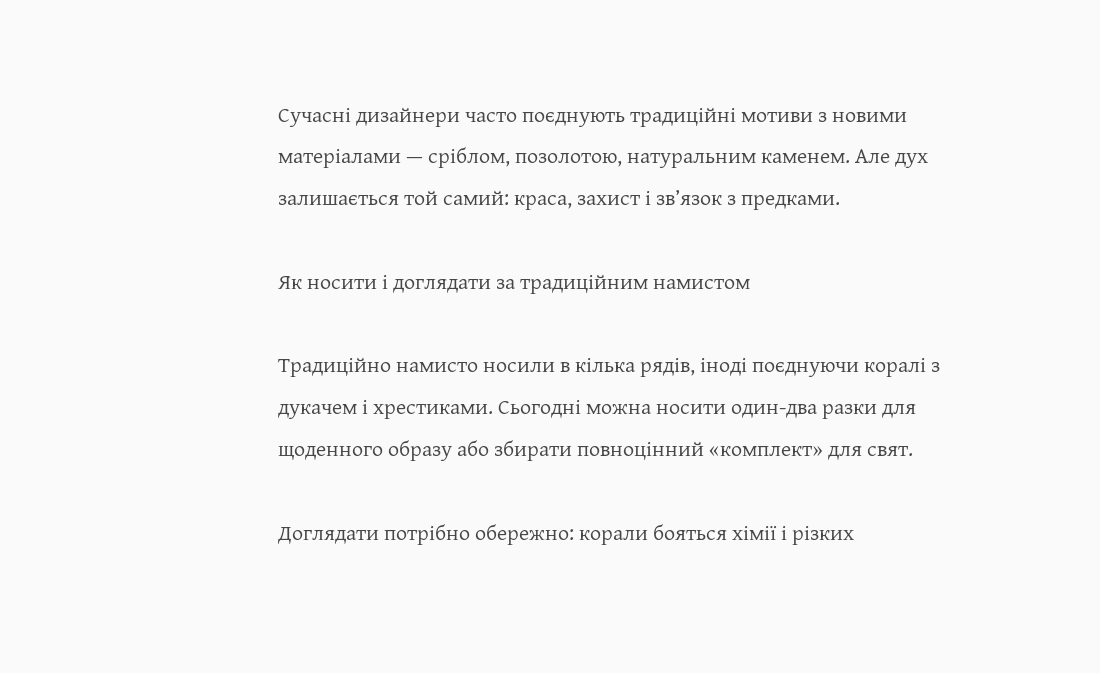Сучасні дизайнери часто поєднують традиційні мотиви з новими матеріалами — сріблом, позолотою, натуральним каменем. Але дух залишається той самий: краса, захист і зв’язок з предками.

Як носити і доглядати за традиційним намистом

Традиційно намисто носили в кілька рядів, іноді поєднуючи коралі з дукачем і хрестиками. Сьогодні можна носити один-два разки для щоденного образу або збирати повноцінний «комплект» для свят.

Доглядати потрібно обережно: корали бояться хімії і різких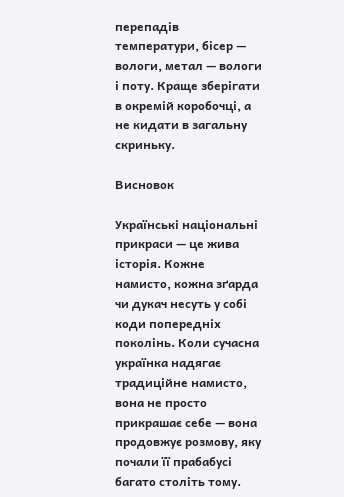перепадів температури, бісер — вологи, метал — вологи і поту. Краще зберігати в окремій коробочці, а не кидати в загальну скриньку.

Висновок

Українські національні прикраси — це жива історія. Кожне намисто, кожна зґарда чи дукач несуть у собі коди попередніх поколінь. Коли сучасна українка надягає традиційне намисто, вона не просто прикрашає себе — вона продовжує розмову, яку почали її прабабусі багато століть тому.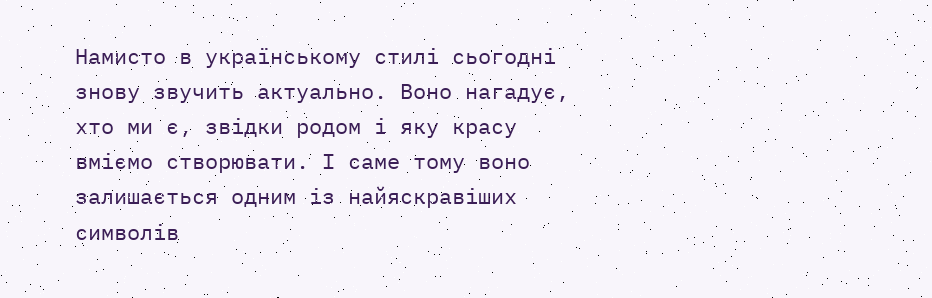Намисто в українському стилі сьогодні знову звучить актуально. Воно нагадує, хто ми є, звідки родом і яку красу вміємо створювати. І саме тому воно залишається одним із найяскравіших символів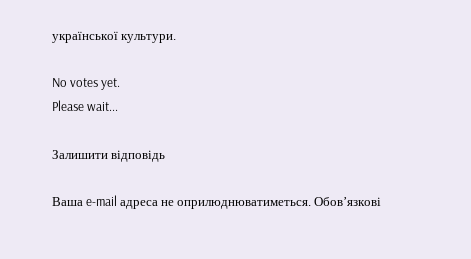української культури.

No votes yet.
Please wait...

Залишити відповідь

Ваша e-mail адреса не оприлюднюватиметься. Обов’язкові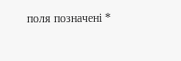поля позначені *